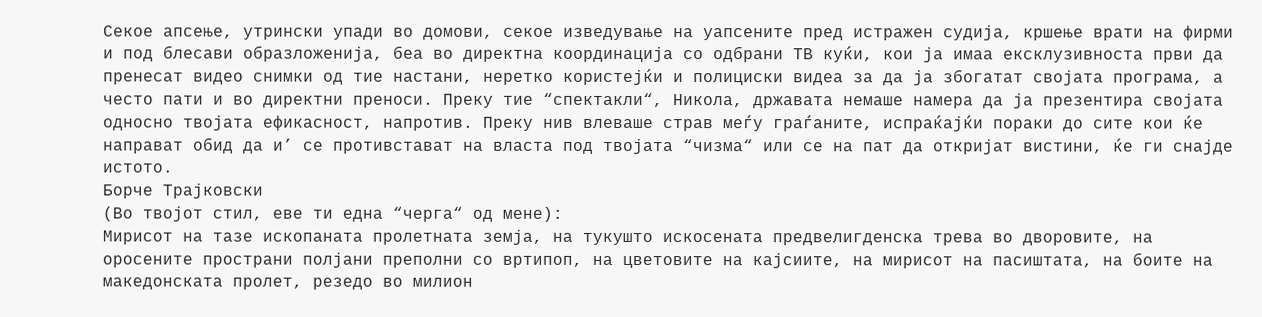Секое апсење, утрински упади во домови, секое изведување на уапсените пред истражен судија, кршење врати на фирми и под блесави образложенија, беа во директна координација со одбрани ТВ куќи, кои ја имаа ексклузивноста први да пренесат видео снимки од тие настани, неретко користејќи и полициски видеа за да ја збогатат својата програма, а често пати и во директни преноси. Преку тие “спектакли“, Никола, државата немаше намера да ја презентира својата односно твојата ефикасност, напротив. Преку нив влеваше страв меѓу граѓаните, испраќајќи пораки до сите кои ќе направат обид да и’ се противстават на власта под твојата “чизма“ или се на пат да откријат вистини, ќе ги снајде истото.
Борче Трајковски
(Во твојот стил, еве ти една “черга“ од мене):
Мирисот на тазе ископаната пролетната земја, на тукушто искосената предвелигденска трева во дворовите, на оросените пространи полјани преполни со вртипоп, на цветовите на кајсиите, на мирисот на пасиштата, на боите на македонската пролет, резедо во милион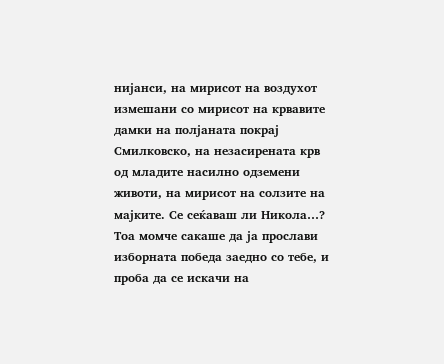нијанси, на мирисот на воздухот измешани со мирисот на крвавите дамки на полјаната покрај Смилковско, на незасирената крв од младите насилно одземени животи, на мирисот на солзите на мајките. Се сеќаваш ли Никола…?
Тоа момче сакаше да ја прослави изборната победа заедно со тебе, и проба да се искачи на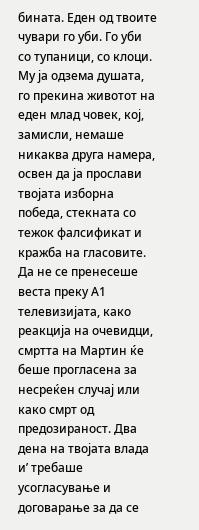бината. Еден од твоите чувари го уби. Го уби со тупаници, со клоци. Му ја одзема душата, го прекина животот на еден млад човек, кој, замисли, немаше никаква друга намера, освен да ја прослави твојата изборна победа, стекната со тежок фалсификат и кражба на гласовите. Да не се пренесеше веста преку А1 телевизијата, како реакција на очевидци, смртта на Мартин ќе беше прогласена за несреќен случај или како смрт од предозираност. Два дена на твојата влада и’ требаше усогласување и договарање за да се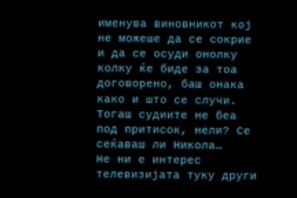именува виновникот кој не можеше да се сокрие и да се осуди онолку колку ќе биде за тоа договорено, баш онака како и што се случи. Тогаш судиите не беа под притисок, нели? Се сеќаваш ли Никола…
Не ни е интерес телевизијата туку други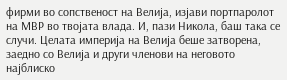фирми во сопственост на Велија, изјави портпаролот на МВР во твојата влада. И, пази Никола, баш така се случи. Целата империја на Велија беше затворена, заедно со Велија и други членови на неговото најблиско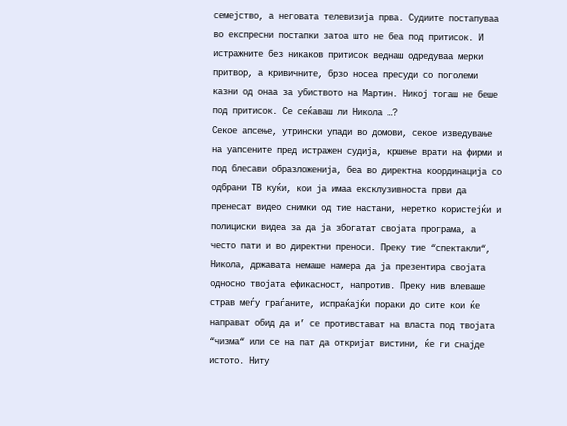семејство, а неговата телевизија прва. Судиите постапуваа во експресни постапки затоа што не беа под притисок. И истражните без никаков притисок веднаш одредуваа мерки притвор, а кривичните, брзо носеа пресуди со поголеми казни од онаа за убиството на Мартин. Никој тогаш не беше под притисок. Се сеќаваш ли Никола …?
Секое апсење, утрински упади во домови, секое изведување на уапсените пред истражен судија, кршење врати на фирми и под блесави образложенија, беа во директна координација со одбрани ТВ куќи, кои ја имаа ексклузивноста први да пренесат видео снимки од тие настани, неретко користејќи и полициски видеа за да ја збогатат својата програма, а често пати и во директни преноси. Преку тие “спектакли“, Никола, државата немаше намера да ја презентира својата односно твојата ефикасност, напротив. Преку нив влеваше страв меѓу граѓаните, испраќајќи пораки до сите кои ќе направат обид да и’ се противстават на власта под твојата “чизма“ или се на пат да откријат вистини, ќе ги снајде истото. Ниту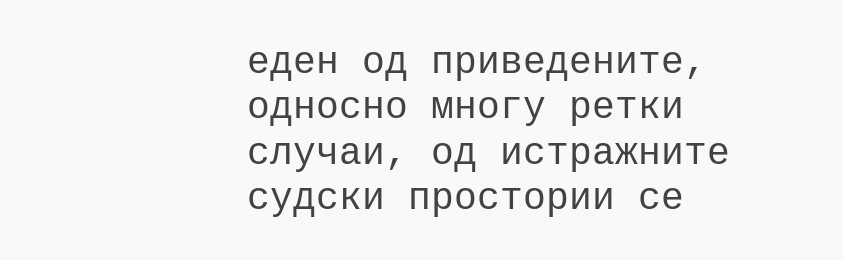еден од приведените, односно многу ретки случаи, од истражните судски простории се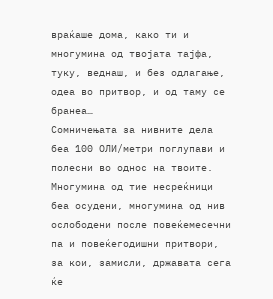враќаше дома, како ти и многумина од твојата тајфа, туку, веднаш, и без одлагање, одеа во притвор, и од таму се бранеа…
Сомничењата за нивните дела беа 100 ОЛИ/метри поглупави и полесни во однос на твоите. Многумина од тие несреќници беа осудени, многумина од нив ослободени после повеќемесечни па и повеќегодишни притвори, за кои, замисли, државата сега ќе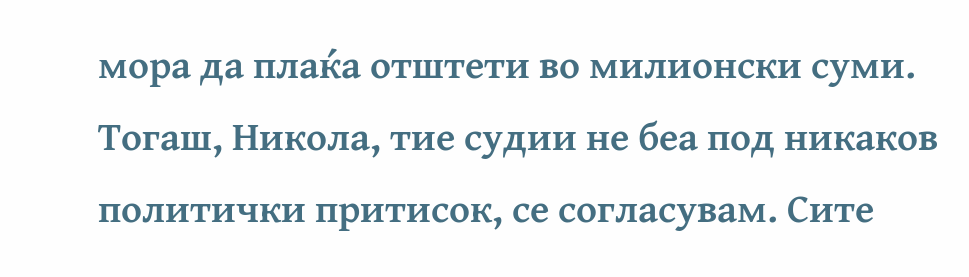мора да плаќа отштети во милионски суми. Тогаш, Никола, тие судии не беа под никаков политички притисок, се согласувам. Сите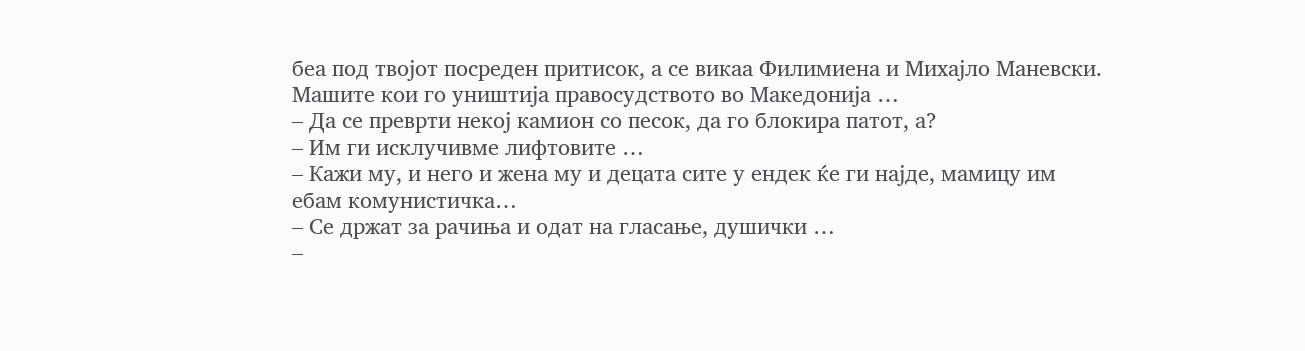беа под твојот посреден притисок, а се викаа Филимиена и Михајло Маневски. Машите кои го уништија правосудството во Македонија …
– Да се преврти некој камион со песок, да го блокира патот, а?
– Им ги исклучивме лифтовите …
– Кажи му, и него и жена му и децата сите у ендек ќе ги најде, мамицу им ебам комунистичка…
– Се држат за рачиња и одат на гласање, душички …
–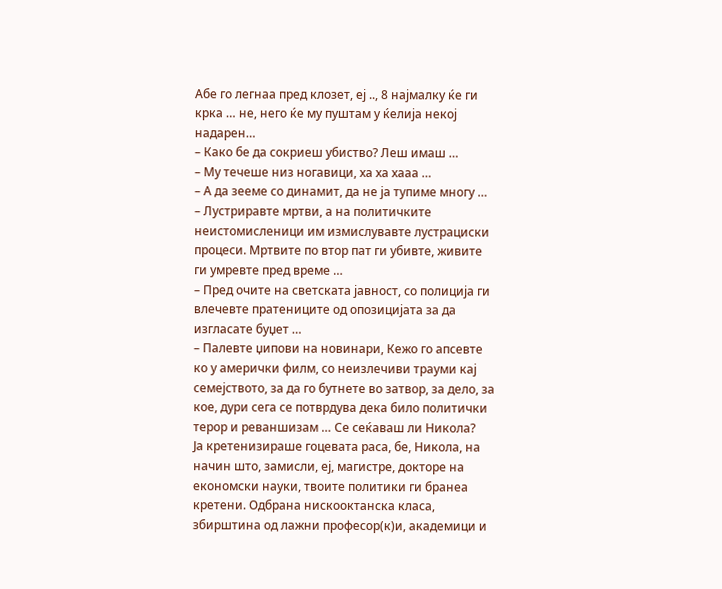Абе го легнаа пред клозет, еј .., 8 најмалку ќе ги крка … не, него ќе му пуштам у ќелија некој надарен…
– Како бе да сокриеш убиство? Леш имаш …
– Му течеше низ ногавици, ха ха хааа …
– А да зееме со динамит, да не ја тупиме многу …
– Лустриравте мртви, а на политичките неистомисленици им измислувавте лустрациски процеси. Мртвите по втор пат ги убивте, живите ги умревте пред време …
– Пред очите на светската јавност, со полиција ги влечевте пратениците од опозицијата за да изгласате буџет …
– Палевте џипови на новинари, Кежо го апсевте ко у амерички филм, со неизлечиви трауми кај семејството, за да го бутнете во затвор, за дело, за кое, дури сега се потврдува дека било политички терор и реваншизам … Се сеќаваш ли Никола?
Ја кретенизираше гоцевата раса, бе, Никола, на начин што, замисли, еј, магистре, докторе на економски науки, твоите политики ги бранеа кретени. Одбрана нискооктанска класа, збирштина од лажни професор(к)и, академици и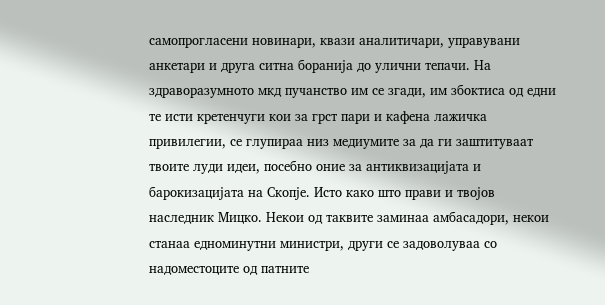самопрогласени новинари, квази аналитичари, управувани анкетари и друга ситна боранија до улични тепачи. На здраворазумното мкд пучанство им се згади, им збоктиса од едни те исти кретенчуги кои за грст пари и кафена лажичка привилегии, се глупираа низ медиумите за да ги заштитуваат твоите луди идеи, посебно оние за антиквизацијата и барокизацијата на Скопје. Исто како што прави и твојов наследник Мицко. Некои од таквите заминаа амбасадори, некои станаа едноминутни министри, други се задоволуваа со надоместоците од патните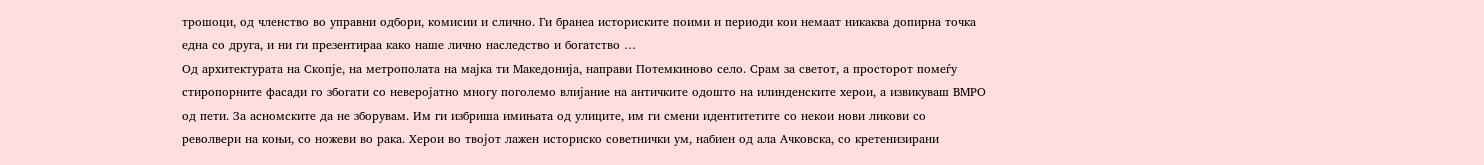трошоци, од членство во управни одбори, комисии и слично. Ги бранеа историските поими и периоди кои немаат никаква допирна точка една со друга, и ни ги презентираа како наше лично наследство и богатство …
Од архитектурата на Скопје, на метрополата на мајка ти Македонија, направи Потемкиново село. Срам за светот, а просторот помеѓу стиропорните фасади го збогати со неверојатно многу поголемо влијание на античките одошто на илинденските херои, а извикуваш ВМРО од пети. За асномските да не зборувам. Им ги избриша имињата од улиците, им ги смени идентитетите со некои нови ликови со револвери на коњи, со ножеви во рака. Херои во твојот лажен историско советнички ум, набиен од ала Ачковска, со кретенизирани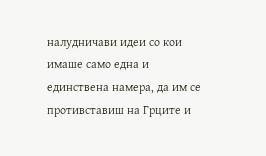налудничави идеи со кои имаше само една и единствена намера, да им се противставиш на Грците и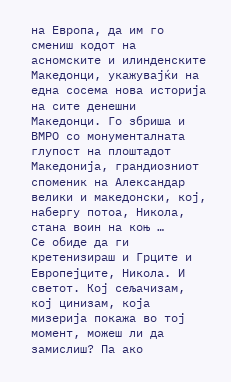на Европа, да им го смениш кодот на асномските и илинденските Македонци, укажувајќи на една сосема нова историја на сите денешни Македонци. Го збриша и ВМРО со монументалната глупост на плоштадот Македонија, грандиозниот споменик на Александар велики и македонски, кој, набергу потоа, Никола, стана воин на коњ …
Се обиде да ги кретенизираш и Грците и Европејците, Никола. И светот. Кој сељачизам, кој цинизам, која мизерија покажа во тој момент, можеш ли да замислиш? Па ако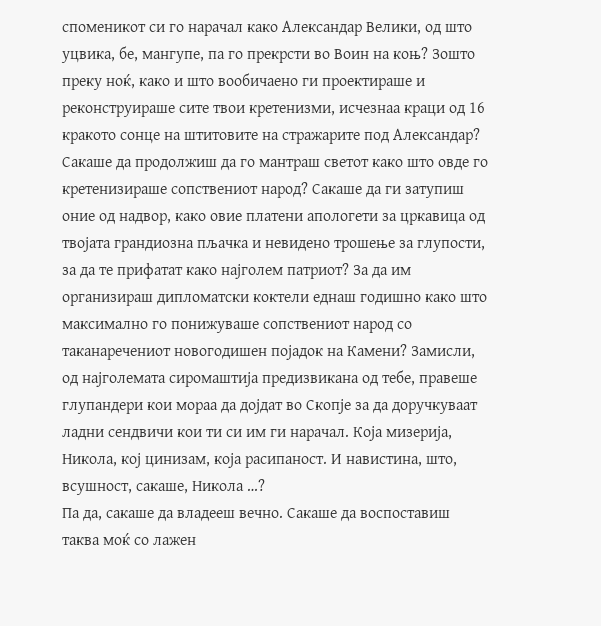споменикот си го нарачал како Александар Велики, од што уцвика, бе, мангупе, па го прекрсти во Воин на коњ? Зошто преку ноќ, како и што вообичаено ги проектираше и реконструираше сите твои кретенизми, исчезнаа краци од 16 кракото сонце на штитовите на стражарите под Александар? Сакаше да продолжиш да го мантраш светот како што овде го кретенизираше сопствениот народ? Сакаше да ги затупиш оние од надвор, како овие платени апологети за цркавица од твојата грандиозна пљачка и невидено трошење за глупости, за да те прифатат како најголем патриот? За да им организираш дипломатски коктели еднаш годишно како што максимално го понижуваше сопствениот народ со таканаречениот новогодишен појадок на Камени? Замисли, од најголемата сиромаштија предизвикана од тебе, правеше глупандери кои мораа да дојдат во Скопје за да доручкуваат ладни сендвичи кои ти си им ги нарачал. Која мизерија, Никола, кој цинизам, која расипаност. И навистина, што, всушност, сакаше, Никола …?
Па да, сакаше да владееш вечно. Сакаше да воспоставиш таква моќ со лажен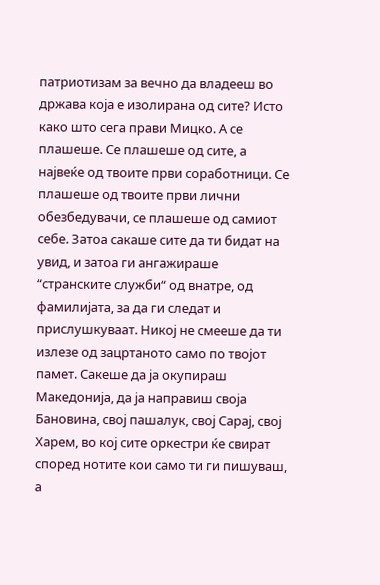патриотизам за вечно да владееш во држава која е изолирана од сите? Исто како што сега прави Мицко. А се плашеше. Се плашеше од сите, а највеќе од твоите први соработници. Се плашеше од твоите први лични обезбедувачи, се плашеше од самиот себе. Затоа сакаше сите да ти бидат на увид, и затоа ги ангажираше “странските служби“ од внатре, од фамилијата, за да ги следат и прислушкуваат. Никој не смееше да ти излезе од зацртаното само по твојот памет. Сакеше да ја окупираш Македонија, да ја направиш своја Бановина, свој пашалук, свој Сарај, свој Харем, во кој сите оркестри ќе свират според нотите кои само ти ги пишуваш, а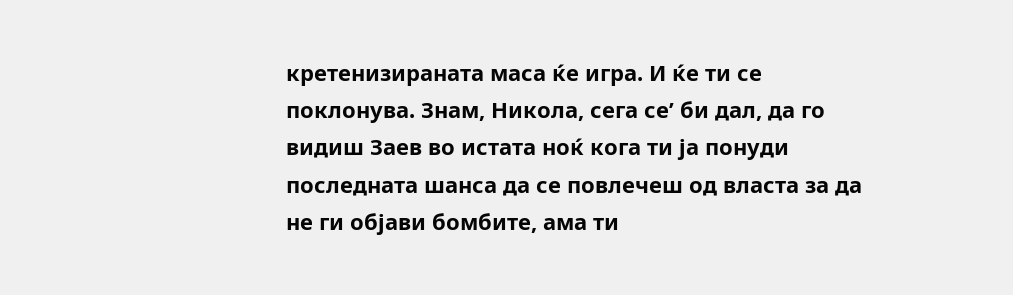кретенизираната маса ќе игра. И ќе ти се поклонува. Знам, Никола, сега се’ би дал, да го видиш Заев во истата ноќ кога ти ја понуди последната шанса да се повлечеш од власта за да не ги објави бомбите, ама ти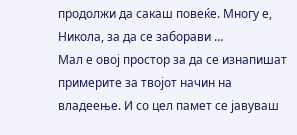продолжи да сакаш повеќе. Многу е, Никола, за да се заборави …
Мал е овој простор за да се изнапишат примерите за твојот начин на владеење. И со цел памет се јавуваш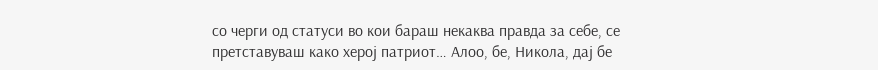со черги од статуси во кои бараш некаква правда за себе, се претставуваш како херој патриот… Алоо, бе, Никола, дај бе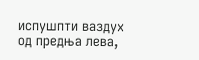испушпти ваздух од предња лева,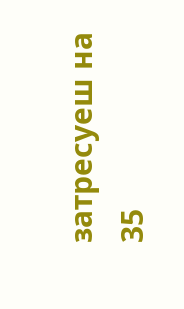затресуеш на 35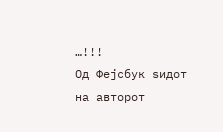…!!!
Од Фејсбук ѕидот на авторот